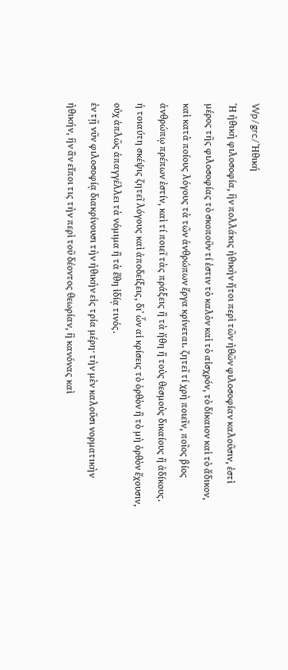Wp/grc/Ἠθική
Ἡ ἠθικὴ φιλοσοφία, ἣν πολλάκις ἠθικὴν ἤτοι περὶ τῶν ἠθῶν φιλοσοφίαν καλοῦσιν, ἐστὶ μέρος τῆς φιλοσοφίας τὸ σκοποῦν τί ἐστιν τὸ καλὸν καὶ τὸ αἰσχρόν, τὸ δίκαιον καὶ τὸ ἄδικον, καὶ κατὰ ποίους λόγους τὰ τῶν ἀνθρώπων ἔργα κρίνεται. ζητεῖ τί χρὴ ποιεῖν, ποῖος βίος ἀνθρώπῳ πρέπων ἐστίν, καὶ τί ποιεῖ τὰς πράξεις ἢ τὰ ἤθη ἢ τοὺς θεσμοὺς δικαίους ἢ ἀδίκους. ἡ τοιαύτη σκέψις ζητεῖ λόγους καὶ ἀποδείξεις, δι᾽ ὧν αἱ κρίσεις τὸ ὀρθὸν ἢ τὸ μὴ ὀρθὸν ἔχουσιν, οὐχ ἁπλῶς ἀπαγγέλλει τὰ νόμιμα ἢ τὰ ἔθη ἰδίᾳ τινός.
ἐν τῇ νῦν φιλοσοφίᾳ διακρίνουσι τὴν ἠθικὴν εἰς τρία μέρη· τὴν μὲν καλοῦσι νορματικὴν ἠθικήν, ἣν ἂν εἴποι τις τὴν περὶ τοῦ δέοντος θεωρίαν, ἣ κανόνας καὶ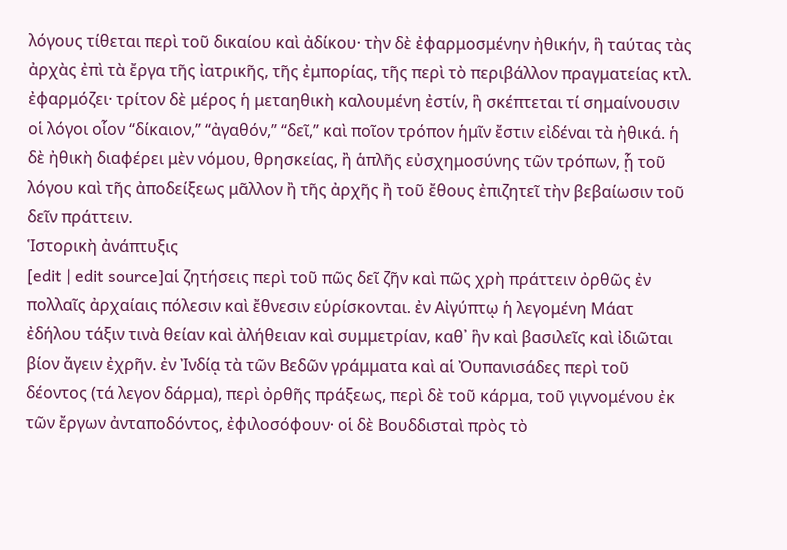λόγους τίθεται περὶ τοῦ δικαίου καὶ ἀδίκου· τὴν δὲ ἐφαρμοσμένην ἠθικήν, ἣ ταύτας τὰς ἀρχὰς ἐπὶ τὰ ἔργα τῆς ἰατρικῆς, τῆς ἐμπορίας, τῆς περὶ τὸ περιβάλλον πραγματείας κτλ. ἐφαρμόζει· τρίτον δὲ μέρος ἡ μεταηθικὴ καλουμένη ἐστίν, ἣ σκέπτεται τί σημαίνουσιν οἱ λόγοι οἷον “δίκαιον,” “ἀγαθόν,” “δεῖ,” καὶ ποῖον τρόπον ἡμῖν ἔστιν εἰδέναι τὰ ἠθικά. ἡ δὲ ἠθικὴ διαφέρει μὲν νόμου, θρησκείας, ἢ ἁπλῆς εὐσχημοσύνης τῶν τρόπων, ᾗ τοῦ λόγου καὶ τῆς ἀποδείξεως μᾶλλον ἢ τῆς ἀρχῆς ἢ τοῦ ἔθους ἐπιζητεῖ τὴν βεβαίωσιν τοῦ δεῖν πράττειν.
Ἱστορικὴ ἀνάπτυξις
[edit | edit source]αἱ ζητήσεις περὶ τοῦ πῶς δεῖ ζῆν καὶ πῶς χρὴ πράττειν ὀρθῶς ἐν πολλαῖς ἀρχαίαις πόλεσιν καὶ ἔθνεσιν εὑρίσκονται. ἐν Αἰγύπτῳ ἡ λεγομένη Μάατ ἐδήλου τάξιν τινὰ θείαν καὶ ἀλήθειαν καὶ συμμετρίαν, καθ᾽ ἣν καὶ βασιλεῖς καὶ ἰδιῶται βίον ἄγειν ἐχρῆν. ἐν Ἰνδίᾳ τὰ τῶν Βεδῶν γράμματα καὶ αἱ Ὀυπανισάδες περὶ τοῦ δέοντος (τά λεγον δάρμα), περὶ ὀρθῆς πράξεως, περὶ δὲ τοῦ κάρμα, τοῦ γιγνομένου ἐκ τῶν ἔργων ἀνταποδόντος, ἐφιλοσόφουν· οἱ δὲ Βουδδισταὶ πρὸς τὸ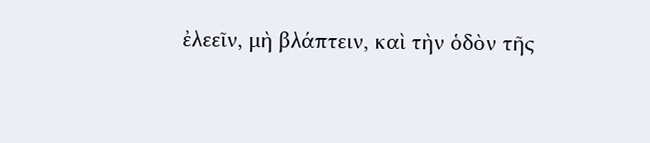ἐλεεῖν, μὴ βλάπτειν, καὶ τὴν ὁδὸν τῆς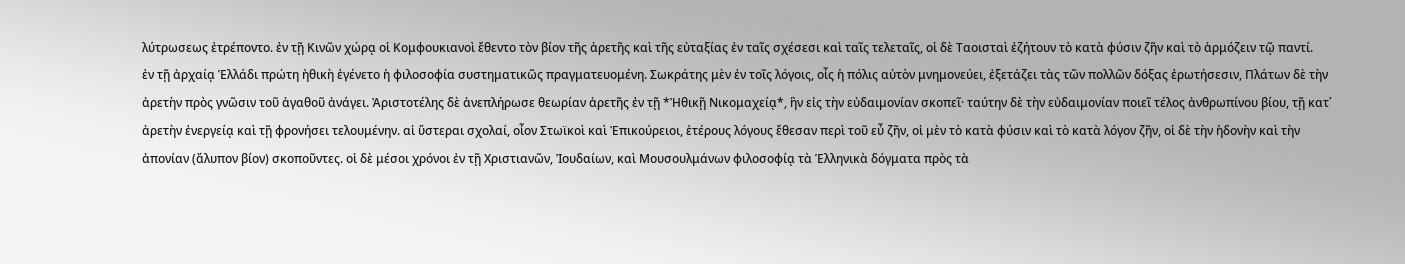λύτρωσεως ἐτρέποντο. ἐν τῇ Κινῶν χώρᾳ οἱ Κομφουκιανοὶ ἔθεντο τὸν βίον τῆς ἀρετῆς καὶ τῆς εὐταξίας ἐν ταῖς σχέσεσι καὶ ταῖς τελεταῖς, οἱ δὲ Ταοισταὶ ἐζήτουν τὸ κατὰ φύσιν ζῆν καὶ τὸ ἁρμόζειν τῷ παντί.
ἐν τῇ ἀρχαίᾳ Ἑλλάδι πρώτη ἠθικὴ ἐγένετο ἡ φιλοσοφία συστηματικῶς πραγματευομένη. Σωκράτης μὲν ἐν τοῖς λόγοις, οἷς ἡ πόλις αὐτὸν μνημονεύει, ἐξετάζει τὰς τῶν πολλῶν δόξας ἐρωτήσεσιν, Πλάτων δὲ τὴν ἀρετὴν πρὸς γνῶσιν τοῦ ἀγαθοῦ ἀνάγει. Ἀριστοτέλης δὲ ἀνεπλήρωσε θεωρίαν ἀρετῆς ἐν τῇ *Ἠθικῇ Νικομαχείᾳ*, ἣν εἰς τὴν εὐδαιμονίαν σκοπεῖ· ταύτην δὲ τὴν εὐδαιμονίαν ποιεῖ τέλος ἀνθρωπίνου βίου, τῇ κατ᾽ ἀρετὴν ἐνεργείᾳ καὶ τῇ φρονήσει τελουμένην. αἱ ὕστεραι σχολαί, οἷον Στωϊκοὶ καὶ Ἐπικούρειοι, ἑτέρους λόγους ἔθεσαν περὶ τοῦ εὖ ζῆν, οἱ μὲν τὸ κατὰ φύσιν καὶ τὸ κατὰ λόγον ζῆν, οἱ δὲ τὴν ἡδονὴν καὶ τὴν ἀπονίαν (ἄλυπον βίον) σκοποῦντες. οἱ δὲ μέσοι χρόνοι ἐν τῇ Χριστιανῶν, Ἰουδαίων, καὶ Μουσουλμάνων φιλοσοφίᾳ τὰ Ἑλληνικὰ δόγματα πρὸς τὰ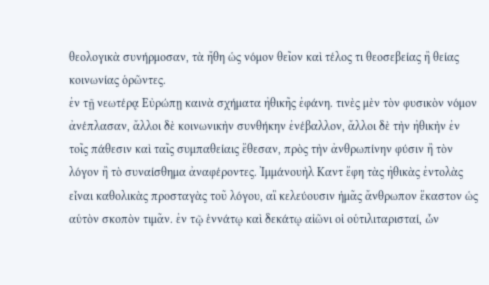θεολογικὰ συνήρμοσαν, τὰ ἤθη ὡς νόμον θεῖον καὶ τέλος τι θεοσεβείας ἢ θείας κοινωνίας ὁρῶντες.
ἐν τῇ νεωτέρᾳ Εὐρώπῃ καινὰ σχήματα ἠθικῆς ἐφάνη. τινὲς μὲν τὸν φυσικὸν νόμον ἀνέπλασαν, ἄλλοι δὲ κοινωνικὴν συνθήκην ἐνέβαλλον, ἄλλοι δὲ τὴν ἠθικὴν ἐν τοῖς πάθεσιν καὶ ταῖς συμπαθείαις ἔθεσαν, πρὸς τὴν ἀνθρωπίνην φύσιν ἢ τὸν λόγον ἢ τὸ συναίσθημα ἀναφέροντες. Ἰμμάνουὴλ Καντ ἔφη τὰς ἠθικὰς ἐντολὰς εἶναι καθολικὰς προσταγὰς τοῦ λόγου, αἳ κελεύουσιν ἡμᾶς ἄνθρωπον ἕκαστον ὡς αὑτὸν σκοπὸν τιμᾶν. ἐν τῷ ἑννάτῳ καὶ δεκάτῳ αἰῶνι οἱ οὑτιλιταρισταί, ὧν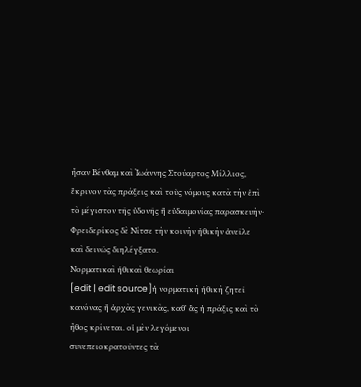ἦσαν Βένθαμ καὶ Ἰωάννης Στούαρτος Μίλλιος, ἔκρινον τὰς πράξεις καὶ τοὺς νόμους κατὰ τὴν ἐπὶ τὸ μέγιστον τῆς ὑδονῆς ἢ εὐδαιμονίας παρασκευὴν· Φρειδερίκος δὲ Νίτσε τὴν κοινὴν ἠθικὴν ἀνεῖλε καὶ δεινῶς διηλέγξατο.
Νορματικαὶ ἠθικαὶ θεωρίαι
[edit | edit source]ἡ νορματικὴ ἠθικὴ ζητεῖ κανόνας ἢ ἀρχὰς γενικὰς, καθ᾽ ἃς ἡ πράξις καὶ τὸ ἦθος κρίνεται. οἱ μὲν λεγόμενοι συνεπειοκρατοῦντες τὰ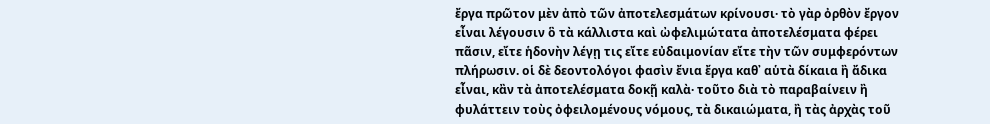ἔργα πρῶτον μὲν ἀπὸ τῶν ἀποτελεσμάτων κρίνουσι· τὸ γὰρ ὀρθὸν ἔργον εἶναι λέγουσιν ὃ τὰ κάλλιστα καὶ ὠφελιμώτατα ἀποτελέσματα φέρει πᾶσιν, εἴτε ἡδονὴν λέγῃ τις εἴτε εὐδαιμονίαν εἴτε τὴν τῶν συμφερόντων πλήρωσιν. οἱ δὲ δεοντολόγοι φασὶν ἔνια ἔργα καθ᾽ αὑτὰ δίκαια ἢ ἄδικα εἶναι, κἂν τὰ ἀποτελέσματα δοκῇ καλὰ· τοῦτο διὰ τὸ παραβαίνειν ἢ φυλάττειν τοὺς ὀφειλομένους νόμους, τὰ δικαιώματα, ἢ τὰς ἀρχὰς τοῦ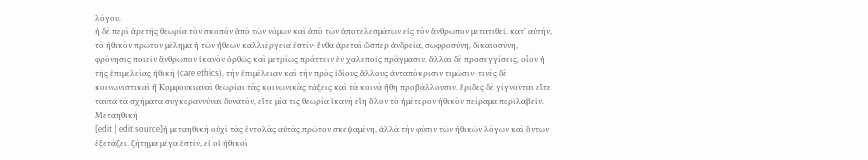λόγου.
ἡ δὲ περὶ ἀρετῆς θεωρία τὸν σκοπόν ἀπὸ τῶν νόμων καὶ ἀπὸ τῶν ἀποτελεσμάτων εἰς τὸν ἄνθρωπον μετατιθεῖ. κατ᾽ αὐτήν, τὸ ἠθικὸν πρῶτον μέλημα ἡ τῶν ἤθεων καλλιέργεια ἐστίν· ἔνθα ἀρεταὶ ὥσπερ ἀνδρεία, σωφροσύνη, δικαιοσύνη, φρόνησις ποιεῖν ἄνθρωπον ἱκανὸν ὀρθῶς καὶ μετρίως πράττειν ἐν χαλεποῖς πράγμασιν. ἄλλαι δὲ προσεγγίσεις, οἷον ἡ τῆς ἐπιμελείας ἠθική (care ethics), τὴν ἐπιμέλειαν καὶ τὴν πρὸς ἰδίους ἄλλους ἀνταπόκρισιν τιμῶσιν· τινὲς δὲ κοινωνιστικαὶ ἢ Κομφουκιαναὶ θεωρίαι τὰς κοινωνικὰς τάξεις καὶ τὰ κοινὰ ἤθη προβάλλουσιν. ἔριδες δὲ γίγνονται εἴτε ταῦτα τὰ σχήματα συγκεραννύναι δυνατόν, εἴτε μία τις θεωρία ἱκανὴ εἴη ὅλον τὸ ἡμέτερον ἠθικὸν πείραμα περιλαβεῖν.
Μεταηθική
[edit | edit source]ἡ μεταηθικὴ οὐχὶ τὰς ἐντολὰς αὐτὰς πρῶτον σκεψαμένη, ἀλλὰ τὴν φύσιν τῶν ἠθικῶν λόγων καὶ ὄντων ἐξετάζει. ζήτημα μέγα ἐστίν, εἰ οἱ ἠθικοὶ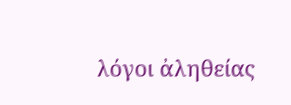λόγοι ἀληθείας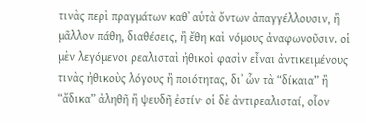τινὰς περὶ πραγμάτων καθ᾽ αὑτὰ ὄντων ἀπαγγέλλουσιν, ἢ μᾶλλον πάθη, διαθέσεις, ἢ ἔθη καὶ νόμους ἀναφωνοῦσιν. οἱ μὲν λεγόμενοι ρεαλισταὶ ἠθικοὶ φασὶν εἶναι ἀντικειμένους τινὰς ἠθικοὺς λόγους ἢ ποιότητας, δι᾽ ὧν τὰ “δίκαια” ἢ “ἄδικα” ἀληθῆ ἢ ψευδῆ ἐστίν· οἱ δὲ ἀντιρεαλισταί, οἷον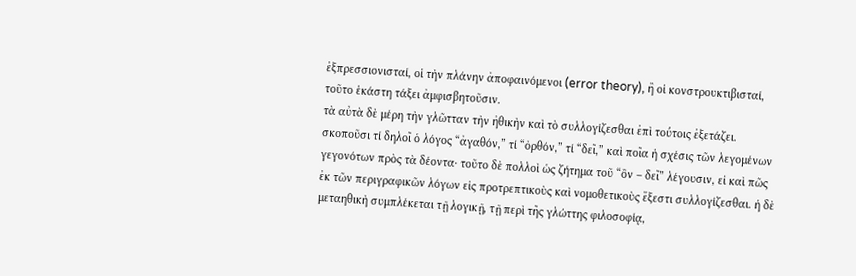ἐξπρεσσιονισταί, οἱ τὴν πλάνην ἀποφαινόμενοι (error theory), ἢ οἱ κονστρουκτιβισταί, τοῦτο ἑκάστη τάξει ἀμφισβητοῦσιν.
τὰ αὐτὰ δὲ μέρη τὴν γλῶτταν τὴν ἠθικὴν καὶ τὸ συλλογίζεσθαι ἐπὶ τούτοις ἐξετάζει. σκοποῦσι τί δηλοῖ ὁ λόγος “ἀγαθόν,” τί “ὀρθόν,” τί “δεῖ,” καὶ ποῖα ἡ σχέσις τῶν λεγομένων γεγονότων πρὸς τὰ δέοντα· τοῦτο δὲ πολλοὶ ὡς ζήτημα τοῦ “ὂν – δεῖ” λέγουσιν, εἰ καὶ πῶς ἐκ τῶν περιγραφικῶν λόγων εἰς προτρεπτικοὺς καὶ νομοθετικοὺς ἔξεστι συλλογίζεσθαι. ἡ δὲ μεταηθικὴ συμπλέκεται τῇ λογικῇ, τῇ περὶ τῆς γλώττης φιλοσοφίᾳ,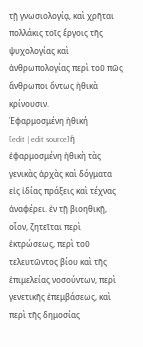τῇ γνωσιολογίᾳ, καὶ χρῆται πολλάκις τοῖς ἔργοις τῆς ψυχολογίας καὶ ἀνθρωπολογίας περὶ τοῦ πῶς ἄνθρωποι ὄντως ἠθικὰ κρίνουσιν.
Ἐφαρμοσμένη ἠθική
[edit | edit source]ἡ ἐφαρμοσμένη ἠθικὴ τὰς γενικὰς ἀρχὰς καὶ δόγματα εἰς ἰδίας πράξεις καὶ τέχνας ἀναφέρει. ἐν τῇ βιοηθικῇ, οἷον, ζητεῖται περὶ ἐκτρώσεως, περὶ τοῦ τελευτῶντος βίου καὶ τῆς ἐπιμελείας νοσούντων, περὶ γενετικῆς ἐπεμβάσεως, καὶ περὶ τῆς δημοσίας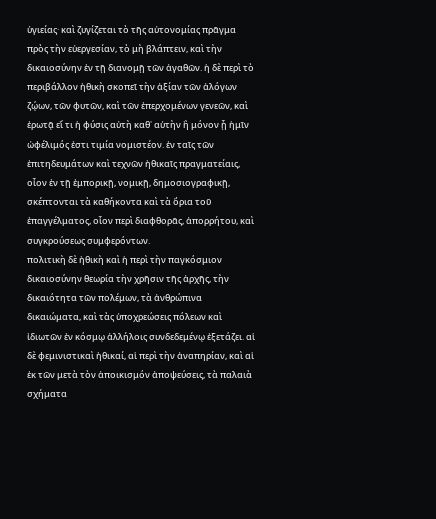ὑγιείας· καὶ ζυγίζεται τὸ τῆς αὐτονομίας πρᾶγμα πρὸς τὴν εὐεργεσίαν, τὸ μὴ βλάπτειν, καὶ τὴν δικαιοσύνην ἐν τῇ διανομῇ τῶν ἀγαθῶν. ἡ δὲ περὶ τὸ περιβάλλον ἠθικὴ σκοπεῖ τὴν ἀξίαν τῶν ἀλόγων ζῴων, τῶν φυτῶν, καὶ τῶν ἐπερχομένων γενεῶν, καὶ ἐρωτᾷ εἴ τι ἡ φύσις αὐτὴ καθ᾽ αὑτὴν ἢ μόνον ᾗ ἡμῖν ὠφέλιμός ἐστι τιμία νομιστέον. ἐν ταῖς τῶν ἐπιτηδευμάτων καὶ τεχνῶν ἠθικαῖς πραγματείαις, οἷον ἐν τῇ ἐμπορικῇ, νομικῇ, δημοσιογραφικῇ, σκέπτονται τὰ καθήκοντα καὶ τὰ ὅρια τοῦ ἐπαγγέλματος, οἷον περὶ διαφθορᾶς, ἀπορρήτου, καὶ συγκρούσεως συμφερόντων.
πολιτικὴ δὲ ἠθικὴ καὶ ἡ περὶ τὴν παγκόσμιον δικαιοσύνην θεωρία τὴν χρῆσιν τῆς ἀρχῆς, τὴν δικαιότητα τῶν πολέμων, τὰ ἀνθρώπινα δικαιώματα, καὶ τὰς ὑποχρεώσεις πόλεων καὶ ἰδιωτῶν ἐν κόσμῳ ἀλλήλοις συνδεδεμένῳ ἐξετάζει. αἱ δὲ φεμινιστικαὶ ἠθικαί, αἱ περὶ τὴν ἀναπηρίαν, καὶ αἱ ἐκ τῶν μετὰ τὸν ἀποικισμόν ἀποψεύσεις, τὰ παλαιὰ σχήματα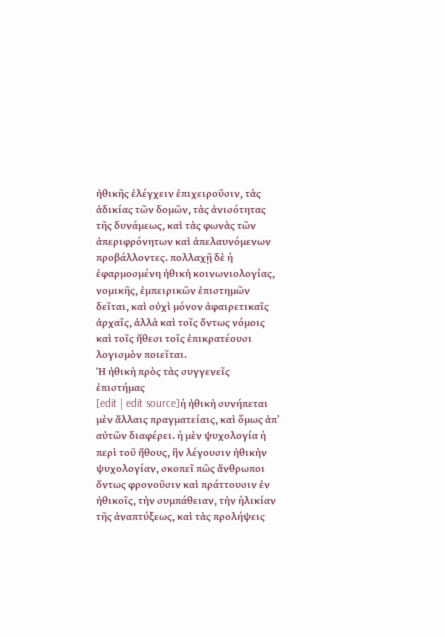ἠθικῆς ἐλέγχειν ἐπιχειροῦσιν, τὰς ἀδικίας τῶν δομῶν, τὰς ἀνισότητας τῆς δυνάμεως, καὶ τὰς φωνὰς τῶν ἀπεριφρόνητων καὶ ἀπελαυνόμενων προβάλλοντες. πολλαχῇ δὲ ἡ ἐφαρμοσμένη ἠθικὴ κοινωνιολογίας, νομικῆς, ἐμπειρικῶν ἐπιστημῶν δεῖται, καὶ οὐχὶ μόνον ἀφαιρετικαῖς ἀρχαῖς, ἀλλὰ καὶ τοῖς ὄντως νόμοις καὶ τοῖς ἤθεσι τοῖς ἐπικρατέουσι λογισμὸν ποιεῖται.
Ἡ ἠθικὴ πρὸς τὰς συγγενεῖς ἐπιστήμας
[edit | edit source]ἡ ἠθικὴ συνήπεται μὲν ἄλλαις πραγματείαις, καὶ ὅμως ἀπ᾽ αὐτῶν διαφέρει. ἡ μὲν ψυχολογία ἡ περὶ τοῦ ἤθους, ἣν λέγουσιν ἠθικὴν ψυχολογίαν, σκοπεῖ πῶς ἄνθρωποι ὄντως φρονοῦσιν καὶ πράττουσιν ἐν ἠθικοῖς, τὴν συμπάθειαν, τὴν ἡλικίαν τῆς ἀναπτύξεως, καὶ τὰς προλήψεις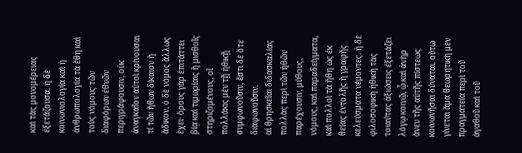καὶ τὰς μονομέρειας ἐξετάζουσα. ἡ δὲ κοινωνιολογία καὶ ἡ ἀνθρωπολογία τὰ ἔθη καὶ τοὺς νόμους τῶν διαφόρων ἐθνῶν περιγράφουσιν, οὐκ ἀναγκαῖον αὐτοὶ κρίνουσαι τί τῶν ἤθων δίκαιον ἢ ἄδικον. ὁ δὲ νόμος ἄλλως ἔχει· ὅρους γὰρ ἐπιτάττει βίᾳ καὶ τιμωρίαις ἢ μισθοῖς στηριζομένους, οἳ πολλάκις μὲν τῇ ἠθικῇ συμφωνοῦσιν, ἔστι δὲ ὅτε διαφωνοῦσιν.
αἱ θρησκεῖαι διδασκαλίας πολλὰς περὶ τῶν ἠθῶν παρέχουσιν, μύθους, νόμους, καὶ παραδείγματα, καὶ πολλοὶ τὰ ἤθη ὡς ἐκ θείας ἐντολῆς ἢ γραφῆς κελεύσματα νέμοντες. ἡ δὲ φιλοσοφικὴ ἠθικὴ τὰς τοιαύτας ἀξιώσεις ἐξετάζει λόγῳ κοινῷ, ᾧ καὶ ἀνὴρ ἄνευ τῆς αὐτῆς πίστεως κοινωνῆσαι δύναται. οὕτω γίνεται ἅμα θεωρητικὴ μὲν πραγματεία περὶ τοῦ ἀγαθοῦ καὶ τοῦ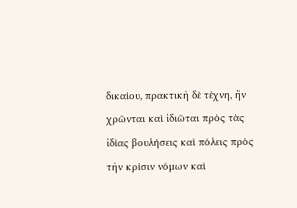δικαίου, πρακτικὴ δὲ τέχνη, ἣν χρῶνται καὶ ἰδιῶται πρὸς τὰς ἰδίας βουλήσεις καὶ πόλεις πρὸς τὴν κρίσιν νόμων καὶ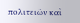πολιτειῶν καὶ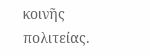κοινῆς πολιτείας.